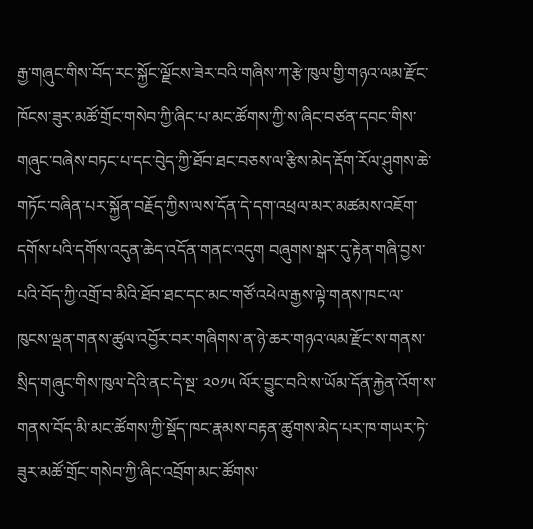རྒྱ་གཞུང་གིས་བོད་རང་སྐྱོང་ལྗོངས་ཟེར་བའི་གཞིས་ཀ་རྩེ་ཁུལ་གྱི་གཉའ་ལམ་རྫོང་ཁོངས་ཟུར་མཚོ་གྲོང་གསེབ་ཀྱི་ཞིང་པ་མང་ཚོགས་ཀྱི་ས་ཞིང་བཙན་དབང་གིས་གཞུང་བཞེས་བཏང་པ་དང་བེུད་ཀྱི་ཐོབ་ཐང་བཅས་ལ་རྩིས་མེད་རྡོག་རོལ་ཤུགས་ཆེ་གཏོང་བཞིན་པར་སྐྱོན་བརྗོད་ཀྱིས་ལས་དོན་དེ་དག་འཕྲལ་མར་མཚམས་འཇོག་དགོས་པའི་དགོས་འདུན་ཆེད་འདོན་གནང་འདུག བཞུགས་སྒར་དུ་རྟེན་གཞི་བྱས་པའི་བོད་ཀྱི་འགྲོ་བ་མིའི་ཐོབ་ཐང་དང་མང་གཙོ་འཕེལ་རྒྱས་ལྟེ་གནས་ཁང་ལ་ཁུངས་ལྡན་གནས་ཚུལ་འབྱོར་བར་གཞིགས་ན་ཉེ་ཆར་གཉའ་ལམ་རྫོང་ས་གནས་སྲིད་གཞུང་གིས་ཁུལ་དེའི་ནང་དེ་སྔ་ ༢༠༡༥ ལོར་བྱུང་བའི་ས་ཡོམ་དོན་རྐྱེན་འོག་ས་གནས་བོད་མི་མང་ཚོགས་ཀྱི་སྡོད་ཁང་རྣམས་བརྟན་ཚུགས་མེད་པར་ཁ་གཡར་ཏེ་ཟུར་མཚོ་གྲོང་གསེབ་ཀྱི་ཞིང་འབྲོག་མང་ཚོགས་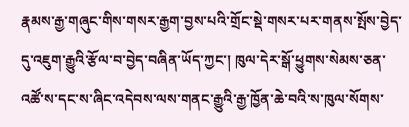རྣམས་རྒྱ་གཞུང་གིས་གསར་རྒྱག་བྱས་པའི་གྲོང་སྡེ་གསར་པར་གནས་སྤོས་བྱེད་དུ་འཇུག་རྒྱུའི་རྩོལ་བ་བྱེད་བཞིན་ཡོད་ཀྱང་། ཁུལ་དེར་སྒོ་ཕྱུགས་སེམས་ཅན་འཚོ་ས་དང་ས་ཞིང་འདེབས་ལས་གནང་རྒྱུའི་རྒྱ་ཁྱོན་ཆེ་བའི་ས་ཁུལ་སོགས་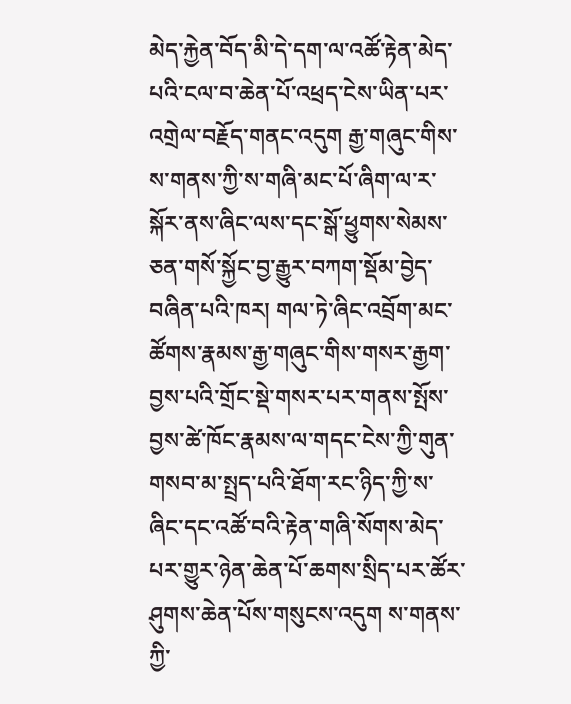མེད་རྐྱེན་བོད་མི་དེ་དག་ལ་འཚོ་རྟེན་མེད་པའི་ངལ་བ་ཆེན་པོ་འཕྲད་ངེས་ཡིན་པར་འགྲེལ་བརྗོད་གནང་འདུག རྒྱ་གཞུང་གིས་ས་གནས་ཀྱི་ས་གཞི་མང་པོ་ཞིག་ལ་ར་སྐོར་ནས་ཞིང་ལས་དང་སྒོ་ཕྱུགས་སེམས་ཅན་གསོ་སྐྱོང་བྱ་རྒྱུར་བཀག་སྡོམ་བྱེད་བཞིན་པའི་ཁར། གལ་ཏེ་ཞིང་འབྲོག་མང་ཚོགས་རྣམས་རྒྱ་གཞུང་གིས་གསར་རྒྱག་བྱས་པའི་གྲོང་སྡེ་གསར་པར་གནས་སྤོས་བྱས་ཚེ་ཁོང་རྣམས་ལ་གདང་ངེས་ཀྱི་གུན་གསབ་མ་སྤྲད་པའི་ཐོག་རང་ཉིད་ཀྱི་ས་ཞིང་དང་འཚོ་བའི་རྟེན་གཞི་སོགས་མེད་པར་གྱུར་ཉེན་ཆེན་པོ་ཆགས་སྲིད་པར་ཚོར་ཤུགས་ཆེན་པོས་གསུངས་འདུག ས་གནས་ཀྱི་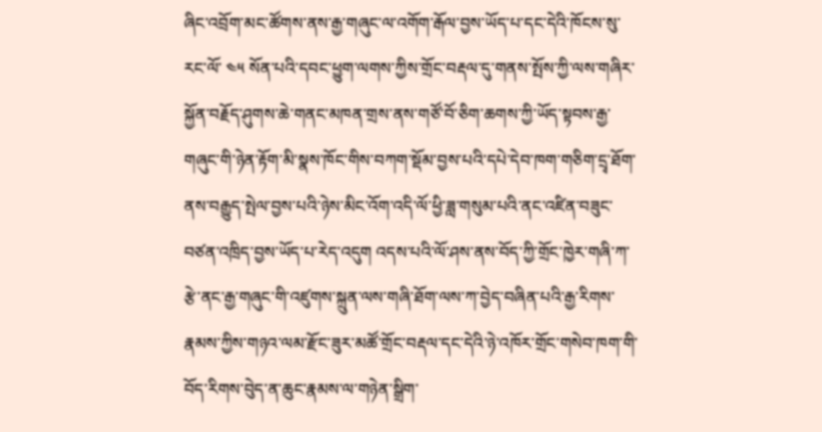ཞིང་འབྲོག་མང་ཚོགས་ནས་རྒྱ་གཞུང་ལ་འགོག་རྒོལ་བྱས་ཡོད་པ་དང་དེའི་ཁོངས་སུ་རང་ལོ་ ༤༥ སོན་པའི་དབང་ཕྱུག་ལགས་ཀྱིས་གྲོང་བརྡལ་དུ་གནས་སྤོས་ཀྱི་ལས་གཞིར་སྐྱོན་བརྗོད་ཤུགས་ཆེ་གནང་མཁན་གྲས་ནས་གཙོ་བོ་ཅིག་ཆགས་ཀྱི་ཡོད་སྟབས་རྒྱ་གཞུང་གི་ཉེན་རྟོག་མི་སྣས་ཁོང་གིས་བཀག་སྡོམ་བྱས་པའི་དཔེ་དེབ་ཁག་གཅིག་དྲྭ་ཐོག་ནས་བརྒྱུད་སྤེལ་བྱས་པའི་ཉེས་མིང་འོག་འདི་ལོ་ཕྱི་ཟླ་གསུམ་པའི་ནང་འཛིན་བཟུང་བཙན་འཁྲིད་བྱས་ཡོད་པ་རེད་འདུག འདས་པའི་ལོ་ཤས་ནས་བོད་ཀྱི་གྲོང་ཁྱེར་གཞི་ཀ་རྩེ་ནང་རྒྱ་གཞུང་གི་འཛུགས་སྐྲུན་ལས་གཞི་ཐོག་ལས་ཀ་བྱེད་བཞིན་པའི་རྒྱ་རིགས་རྣམས་ཀྱིས་གཉའ་ལམ་རྫོང་ཟུར་མཚོ་གྲོང་བརྡལ་དང་དེའི་ཉེ་འཁོར་གྲོང་གསེབ་ཁག་གི་བོད་རིགས་བེུད་ན་ཆུང་རྣམས་ལ་གཉེན་སྒྲིག་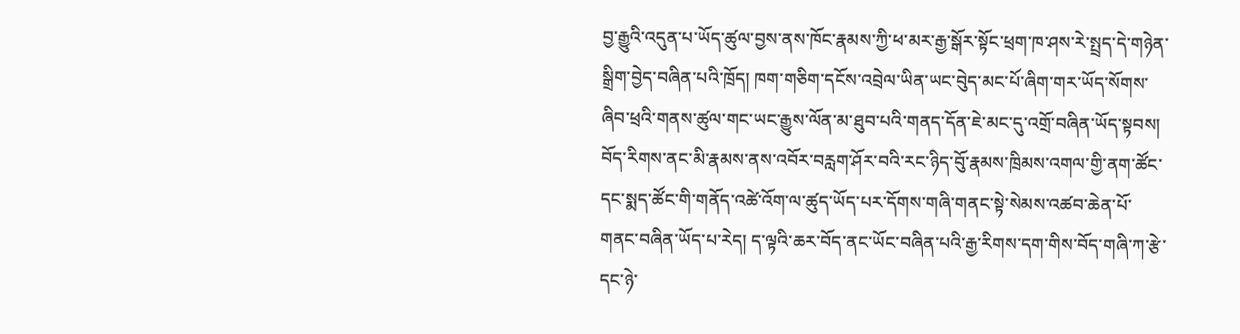བྱ་རྒྱུའི་འདུན་པ་ཡོད་ཚུལ་བྱས་ནས་ཁོང་རྣམས་ཀྱི་ཕ་མར་རྒྱ་སྒོར་སྟོང་ཕྲག་ཁ་ཤས་རེ་སྤྲད་དེ་གཉེན་སྒྲིག་བྱེད་བཞིན་པའི་ཁྲོད། ཁག་གཅིག་དངོས་འབྲེལ་ཡིན་ཡང་བེུད་མང་པོ་ཞིག་གར་ཡོད་སོགས་ཞིབ་ཕྲའི་གནས་ཚུལ་གང་ཡང་རྒྱུས་ལོན་མ་ཐུབ་པའི་གནད་དོན་ཇེ་མང་དུ་འགྲོ་བཞིན་ཡོད་སྟབས། བོད་རིགས་ནང་མི་རྣམས་ནས་འབོར་བརླག་ཤོར་བའི་རང་ཉིད་བོུ་རྣམས་ཁྲིམས་འགལ་གྱི་ནག་ཚོང་དང་སྨད་ཚོང་གི་གནོད་འཚེ་འོག་ལ་ཚུད་ཡོད་པར་དོགས་གཞི་གནང་སྟེ་སེམས་འཚབ་ཆེན་པོ་གནང་བཞིན་ཡོད་པ་རེད། ད་ལྟའི་ཆར་བོད་ནང་ཡོང་བཞིན་པའི་རྒྱ་རིགས་དག་གིས་བོད་གཞི་ཀ་རྩེ་དང་ཉེ་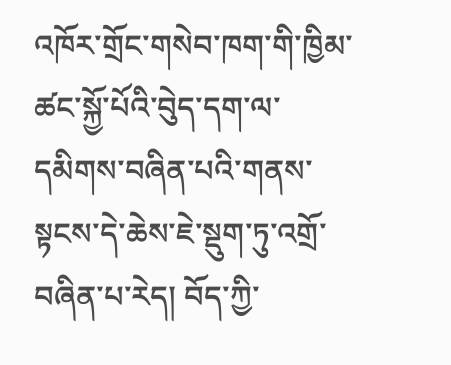འཁོར་གྲོང་གསེབ་ཁག་གི་ཁྱིམ་ཚང་སྐྱོ་པོའི་བེུད་དག་ལ་དམིགས་བཞིན་པའི་གནས་སྟངས་དེ་ཆེས་ཇེ་སྡུག་ཏུ་འགྲོ་བཞིན་པ་རེད། བོད་ཀྱི་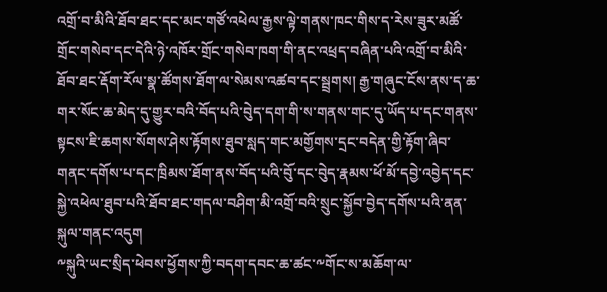འགྲོ་བ་མིའི་ཐོབ་ཐང་དང་མང་གཙོ་འཕེལ་རྒྱས་ལྟེ་གནས་ཁང་གིས་ད་རེས་ཟུར་མཚོ་གྲོང་གསེབ་དང་དེའི་ཉེ་འཁོར་གྲོང་གསེབ་ཁག་གི་ནང་འཕྲད་བཞིན་པའི་འགྲོ་བ་མིའི་ཐོབ་ཐང་རྡོག་རོལ་སྣ་ཚོགས་ཐོག་ལ་སེམས་འཚབ་དང་སྦྲགས། རྒྱ་གཞུང་ངོས་ནས་ད་ཆ་གར་སོང་ཆ་མེད་དུ་གྱུར་བའི་བོད་པའི་བེུད་དག་གི་ས་གནས་གང་དུ་ཡོད་པ་དང་གནས་སྟངས་ཇི་ཆགས་སོགས་ཤེས་རྟོགས་ཐུབ་སླད་གང་མགྱོགས་དྲང་བདེན་གྱི་རྟོག་ཞིབ་གནང་དགོས་པ་དང་ཁྲིམས་ཐོག་ནས་བོད་པའི་བོུ་དང་བེུད་རྣམས་ཕོ་མོ་དབྱེ་འབྱེད་དང་སྐྱེ་འཕེལ་ཐུབ་པའི་ཐོབ་ཐང་གདལ་བཤིག་མི་འགྲོ་བའི་སྲུང་སྐྱོབ་བྱེད་དགོས་པའི་ནན་སྐུལ་གནང་འདུག
༸སྐུའི་ཡང་སྲིད་ཕེབས་ཕྱོགས་ཀྱི་བདག་དབང་ཆ་ཚང་༸གོང་ས་མཆོག་ལ་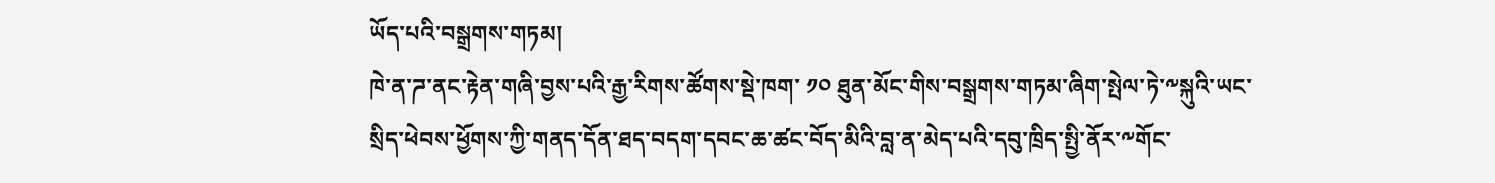ཡོད་པའི་བསྒྲགས་གཏམ།
ཁེ་ན་ཌ་ནང་རྟེན་གཞི་བྱས་པའི་རྒྱ་རིགས་ཚོགས་སྡེ་ཁག་ ༡༠ ཐུན་མོང་གིས་བསྒྲགས་གཏམ་ཞིག་སྤེལ་ཏེ་༸སྐུའི་ཡང་སྲིད་ཕེབས་ཕྱོགས་ཀྱི་གནད་དོན་ཐད་བདག་དབང་ཆ་ཚང་བོད་མིའི་བླ་ན་མེད་པའི་དབུ་ཁྲིད་སྤྱི་ནོར་༸གོང་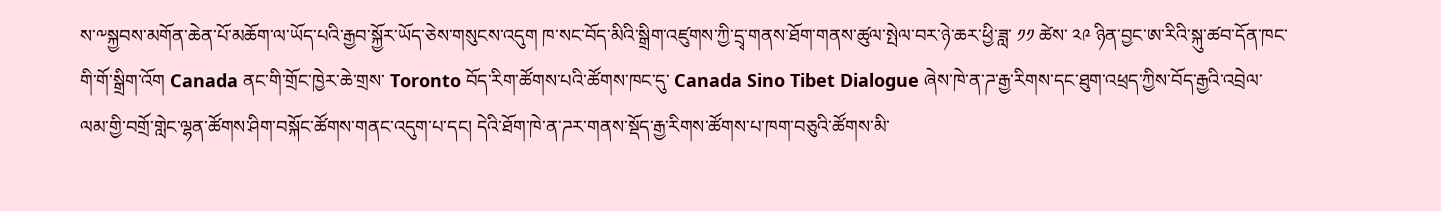ས་༸སྐྱབས་མགོན་ཆེན་པོ་མཆོག་ལ་ཡོད་པའི་རྒྱབ་སྐྱོར་ཡོད་ཅེས་གསུངས་འདུག ཁ་སང་བོད་མིའི་སྒྲིག་འཛུགས་ཀྱི་དྲྭ་གནས་ཐོག་གནས་ཚུལ་སྤེལ་བར་ཉེ་ཆར་ཕྱི་ཟླ་ ༡༡ ཚེས་ ༢༩ ཉིན་བྱང་ཨ་རིའི་སྐུ་ཚབ་དོན་ཁང་གི་གོ་སྒྲིག་འོག Canada ནང་གི་གྲོང་ཁྱེར་ཆེ་གྲས་ Toronto བོད་རིག་ཚོགས་པའི་ཚོགས་ཁང་དུ་ Canada Sino Tibet Dialogue ཞེས་ཁེ་ན་ཌ་རྒྱ་རིགས་དང་ཐུག་འཕྲད་ཀྱིས་བོད་རྒྱའི་འབྲེལ་ལམ་གྱི་བགྲོ་གླེང་ལྷན་ཚོགས་ཤིག་བསྐོང་ཚོགས་གནང་འདུག་པ་དང། དེའི་ཐོག་ཁེ་ན་ཌར་གནས་སྡོད་རྒྱ་རིགས་ཚོགས་པ་ཁག་བཅུའི་ཚོགས་མི་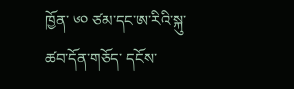ཁྱོན་ ༦༠ ཙམ་དང་ཨ་རིའི་སྐུ་ཚབ་དོན་གཅོད་ དངོས་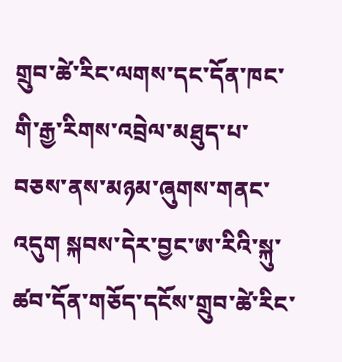གྲུབ་ཚེ་རིང་ལགས་དང་དོན་ཁང་གི་རྒྱ་རིགས་འབྲེལ་མཐུད་པ་བཅས་ནས་མཉམ་ཞུགས་གནང་འདུག སྐབས་དེར་བྱང་ཨ་རིའི་སྐུ་ཚབ་དོན་གཅོད་དངོས་གྲུབ་ཚེ་རིང་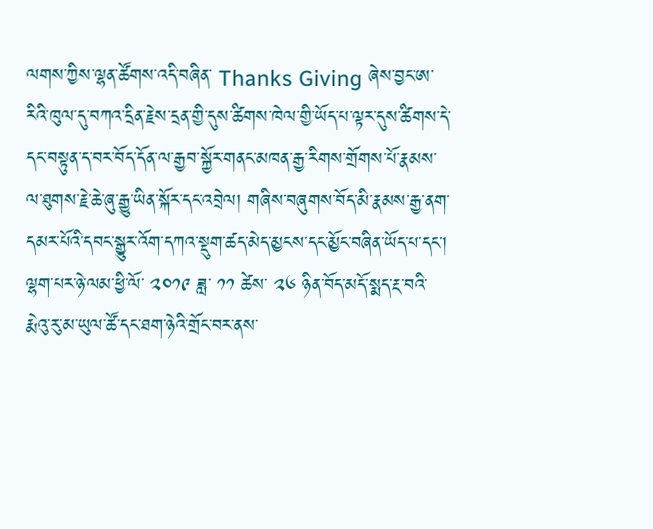ལགས་ཀྱིས་ལྷན་ཚོགས་འདི་བཞིན་ Thanks Giving ཞེས་བྱང་ཨ་རིའི་ཁུལ་དུ་བཀའ་དྲིན་རྗེས་དྲན་གྱི་དུས་ཚིགས་ཁེལ་གྱི་ཡོད་པ་ལྟར་དུས་ཚིགས་དེ་དང་བསྟུན་ད་བར་བོད་དོན་ལ་རྒྱབ་སྐྱོར་གནང་མཁན་རྒྱ་རིགས་གྲོགས་པོ་རྣམས་ལ་ཐུགས་རྗེ་ཆེ་ཞུ་རྒྱུ་ཡིན་སྐོར་དང་འབྲེལ། གཞིས་བཞུགས་བོད་མི་རྣམས་རྒྱ་ནག་དམར་པོའི་དབང་སྒྱུར་འོག་དཀའ་སྡུག་ཚད་མེད་མྱངས་དང་མྱོང་བཞིན་ཡོད་པ་དང་། ལྷག་པར་ཉེ་ལམ་ཕྱི་ལོ་ ༢༠༡༩ ཟླ་ ༡༡ ཚེས་ ༢༦ ཉིན་བོད་མདོ་སྨད་རྔ་བའི་རྨེའུ་རུ་མ་ཡུལ་ཚོ་དང་ཐག་ཉེའི་གྲོང་བར་ནས་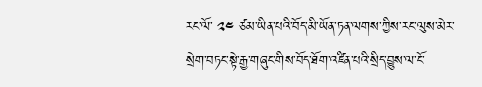རང་ལོ་ ༢༤ ཙམ་ཡིན་པའི་བོད་མི་ཡོན་ཏན་ལགས་ཀྱིས་རང་ལུས་མེར་སྲེག་བཏང་སྟེ་རྒྱ་གཞུང་གིས་བོད་ཐོག་འཛིན་པའི་སྲིད་བྱུས་ལ་ངོ་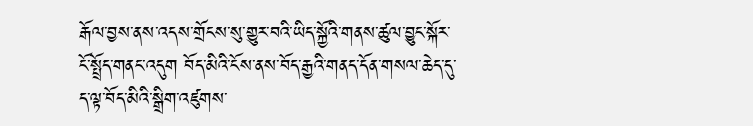རྒོལ་བྱས་ནས་འདས་གྲོངས་སུ་གྱུར་བའི་ཡིད་སྐྱོའི་གནས་ཚུལ་བྱུང་སྐོར་ངོ་སྤྲོད་གནང་འདུག བོད་མིའི་ངོས་ནས་བོད་རྒྱའི་གནད་དོན་གསལ་ཆེད་དུ་ད་ལྟ་བོད་མིའི་སྒྲིག་འཛུགས་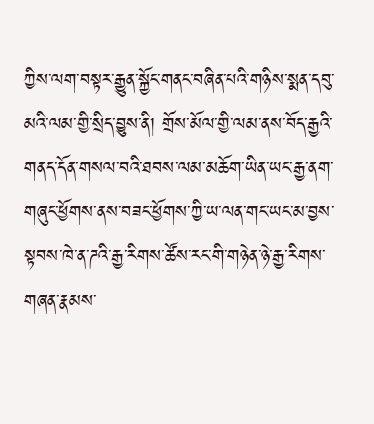ཀྱིས་ལག་བསྟར་རྒྱུན་སྐྱོང་གནང་བཞིན་པའི་གཉིས་སྨན་དབུ་མའི་ལམ་གྱི་སྲིད་བྱུས་ནི། གྲོས་མོལ་གྱི་ལམ་ནས་བོད་རྒྱའི་གནད་དོན་གསལ་བའི་ཐབས་ལམ་མཆོག་ཡིན་ཡང་རྒྱ་ནག་གཞུང་ཕྱོགས་ནས་བཟང་ཕྱོགས་ཀྱི་ཡ་ལན་གང་ཡང་མ་བྱས་སྟབས་ཁེ་ན་ཌའི་རྒྱ་རིགས་ཚོས་རང་གི་གཉེན་ཉེ་རྒྱ་རིགས་གཞན་རྣམས་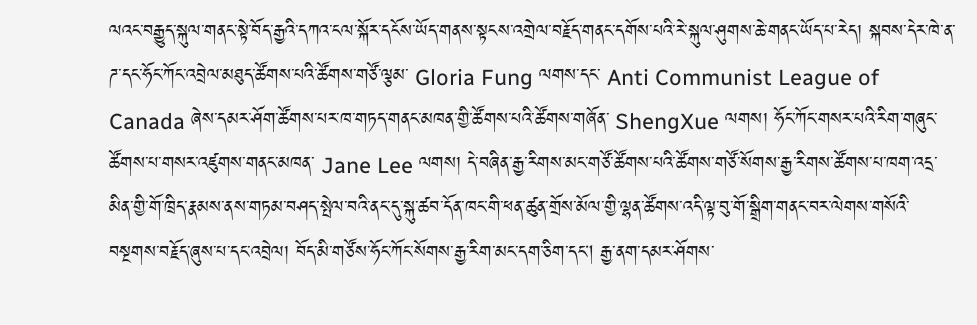ལའང་བརྒྱུད་སྐུལ་གནང་སྟེ་བོད་རྒྱའི་དཀའ་ངལ་སྐོར་དངོས་ཡོད་གནས་སྟངས་འགྲེལ་བརྗོད་གནང་དགོས་པའི་རེ་སྐུལ་ཤུགས་ཆེ་གནང་ཡོད་པ་རེད། སྐབས་དེར་ཁེ་ན་ཌ་དང་ཧོང་ཀོང་འབྲེལ་མཐུད་ཚོགས་པའི་ཚོགས་གཙོ་ལྕམ་ Gloria Fung ལགས་དང་ Anti Communist League of Canada ཞེས་དམར་ཤོག་ཚོགས་པར་ཁ་གཏད་གནང་མཁན་གྱི་ཚོགས་པའི་ཚོགས་གཞོན་ ShengXue ལགས། ཧོང་ཀོང་གསར་པའི་རིག་གཞུང་ཚོགས་པ་གསར་འཛུགས་གནང་མཁན་ Jane Lee ལགས། དེ་བཞིན་རྒྱ་རིགས་མང་གཙོ་ཚོགས་པའི་ཚོགས་གཙོ་སོགས་རྒྱ་རིགས་ཚོགས་པ་ཁག་འདྲ་མིན་གྱི་གོ་ཁྲིད་རྣམས་ནས་གཏམ་བཤད་སྤེལ་བའི་ནང་དུ་སྐུ་ཚབ་དོན་ཁང་གི་ཕན་ཚུན་གྲོས་མོལ་གྱི་ལྷན་ཚོགས་འདི་ལྟ་བུ་གོ་སྒྲིག་གནང་བར་ལེགས་གསོའི་བསྔགས་བརྗོད་ཞུས་པ་དང་འབྲེལ། བོད་མི་གཙོས་ཧོང་ཀོང་སོགས་རྒྱ་རིག་མང་དག་ཅིག་དང། རྒྱ་ནག་དམར་ཤོགས་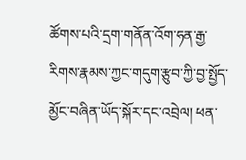ཚོགས་པའི་དྲག་གནོན་འོག་ཧན་རྒྱ་རིགས་རྣམས་ཀྱང་གདུག་རྩུབ་ཀྱི་བྱ་སྤྱོད་མྱོང་བཞིན་ཡོད་སྐོར་དང་འབྲེལ། ཕན་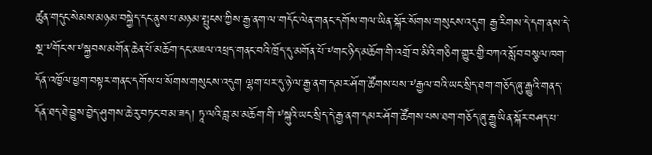ཚུན་གདུང་སེམས་མཉམ་བསྐྱེད་དང་ནུས་པ་མཉམ་སྤུངས་ཀྱིས་རྒྱ་ནག་ལ་གདོང་ལེན་གནང་དགོས་གལ་ཡིན་སྐོར་སོགས་གསུངས་འདུག རྒྱ་རིགས་དེ་དག་ནས་དེ་སྔ་༸གོང་ས་༸སྐྱབས་མགོན་ཆེན་པོ་མཆོག་དང་མཇལ་འཕྲད་གནང་བའི་ཁྲོད་དུ་མགོན་པོ་༸གང་ཉིད་མཆོག་གི་འགྲོ་བ་མིའི་གཅིག་གྱུར་གྱི་བཀའ་སློབ་བསྩལ་ཁག་དོན་འཁྱོལ་ཕྱག་བསྟར་གནང་དགོས་པ་སོགས་གསུངས་འདུག ལྷག་པར་དུ་ཉེ་ལ་རྒྱ་ནག་དམར་ཤོག་ཚོགས་པས་༸རྒྱལ་བའི་ཡང་སྲིད་ཐག་གཅོད་ཞུ་རྒྱུའི་གནད་དོན་ཐད་ཐེ་བྱུས་བྱེད་ཤུགས་ཆེ་རུ་བཏང་བ་མ་ཟད། ཏཱ་ལའི་བླ་མ་མཆོག་གི་༸སྐུའི་ཡང་སྲིད་དེ་རྒྱ་ནག་དམར་ཤོག་ཚོགས་པས་ཐག་གཅོད་ཞུ་རྒྱུ་ཡིན་སྐོར་བཤད་པ་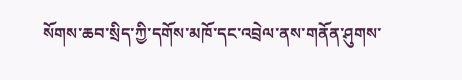སོགས་ཆབ་སྲིད་ཀྱི་དགོས་མཁོ་དང་འབྲེལ་ནས་གནོན་ཤུགས་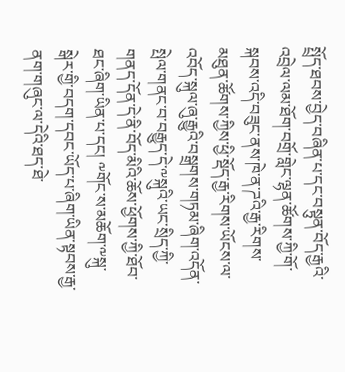སྤྲོད་ཐབས་བྱེད་བཞིན་པ་དང་བསྟུན་བོད་རྒྱའི་འབྲེལ་ལམ་ཐོག་བགྲོ་གླེང་ལྷན་ཚོགས་ཀྱི་གོ་སྐབས་འདི་བཟུང་ནས་ཁེ་ན་ཌའི་རྒྱ་རིགས་མཐུན་ཚོགས་ཀྱིས་ཕྱི་སྡོད་རྒྱ་རིགས་ཡོངས་ལ་འབོད་སྐུལ་ཞུ་རྒྱུའི་བསྒྲགས་གཏམ་ཞིག་འདོན་སྤེལ་གནང་བ་བརྒྱུད་དེ་༸སྐུའི་ཡང་སྲིད་ཀྱི་གནད་དོན་དེ་ནི་བོད་མིའི་ཆོས་ཕྱོགས་ཀྱི་ཐོབ་ཐང་ཞིག་ཡིན་པ་དང། ༸གོང་ས་མཆོག་༸སྐུ་སྒེར་གྱི་བདག་དབང་ཡོད་པ་ཞིག་ཡིན་སྟབས་རྒྱ་ནག་གཞུང་ལ་དེའི་ཐད་ཐེ་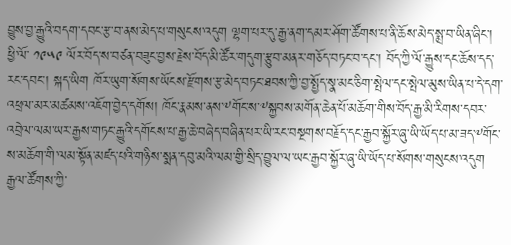བྱུས་བྱ་རྒྱུའི་བདག་དབང་རྩ་བ་ནས་མེད་པ་གསུངས་འདུག ལྷག་པར་དུ་རྒྱ་ནག་དམར་ཤོག་ཚོགས་པ་ནི་ཆོས་མེད་སྨྲ་བ་ཡིན་ཞིང་། ཕྱི་ལོ་ ༡༩༥༩ ལོར་བོད་ས་བཙན་བཟུང་བྱས་རྗེས་བོད་མི་ཚོར་གདུག་རྩུབ་མནར་གཅོད་བཏང་བ་དང་། བོད་ཀྱི་ལོ་རྒྱུས་དང་ཆོས་དད་རང་དབང་། སྐད་ཡིག ཁོར་ཡུག་སོགས་ཡོངས་རྫོགས་རྩ་མེད་བཏང་ཐབས་ཀྱི་བྱ་སྤྱོད་སྣ་མང་ཅིག་སྤེལ་དང་སྤེལ་མུས་ཡིན་པ་དེ་དག་འཕྲལ་མར་མཚམས་འཇོག་བྱེད་དགོས། ཁོང་རྣམས་ནས་༸གོང་ས་༸སྐྱབས་མགོན་ཆེན་པོ་མཆོག་གིས་བོད་རྒྱ་མི་རིགས་དབར་འབྲེལ་ལམ་ཡར་རྒྱས་གཏང་རྒྱུའི་དགོངས་པ་རྒྱ་ཆེ་བཞེད་བཞིན་པར་ཡི་རང་བསྔགས་བརྗོད་དང་རྒྱབ་སྐྱོར་ཞུ་ཡི་ཡོད་པ་མ་ཟད་༸གོང་ས་མཆོག་གི་ལམ་སྟོན་མཛད་པའི་གཉིས་སྨན་དབུ་མའི་ལམ་གྱི་སྲིད་བྱུལ་ལ་ཡང་རྒྱབ་སྐྱོར་ཞུ་ཡི་ཡོད་པ་སོགས་གསུངས་འདུག
རྒྱལ་ཚོགས་ཀྱི་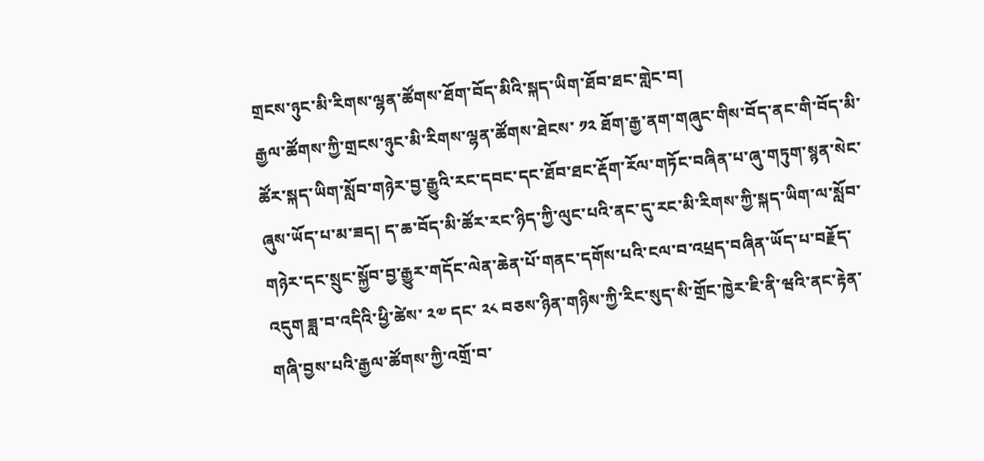གྲངས་ཉུང་མི་རིགས་ལྷན་ཚོགས་ཐོག་བོད་མིའི་སྐད་ཡིག་ཐོབ་ཐང་གླེང་བ།
རྒྱལ་ཚོགས་ཀྱི་གྲངས་ཉུང་མི་རིགས་ལྷན་ཚོགས་ཐེངས་ ༡༢ ཐོག་རྒྱ་ནག་གཞུང་གིས་བོད་ནང་གི་བོད་མི་ཚོར་སྐད་ཡིག་སློབ་གཉེར་བྱ་རྒྱུའི་རང་དབང་དང་ཐོབ་ཐང་རྡོག་རོལ་གཏོང་བཞིན་པ་ཞུ་གཏུག་སྙན་སེང་ཞུས་ཡོད་པ་མ་ཟད། ད་ཆ་བོད་མི་ཚོར་རང་ཉིད་ཀྱི་ལུང་པའི་ནང་དུ་རང་མི་རིགས་ཀྱི་སྐད་ཡིག་ལ་སློབ་གཉེར་དང་སྲུང་སྐྱོབ་བྱ་རྒྱུར་གདོང་ལེན་ཆེན་པོ་གནང་དགོས་པའི་ངལ་བ་འཕྲད་བཞིན་ཡོད་པ་བརྗོད་འདུག ཟླ་བ་འདིའི་ཕྱི་ཚེས་ ༢༧ དང་ ༢༨ བཅས་ཉིན་གཉིས་ཀྱི་རིང་སུད་སི་གྲོང་ཁྱེར་ཇི་ནི་ཝའི་ནང་རྟེན་གཞི་བྱས་པའི་རྒྱལ་ཚོགས་ཀྱི་འགྲོ་བ་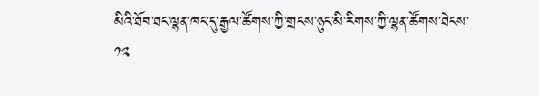མིའི་ཐོབ་ཐང་ལྷན་ཁང་དུ་རྒྱལ་ཚོགས་ཀྱི་གྲངས་ཉུང་མི་རིགས་ཀྱི་ལྷན་ཚོགས་ཐེངས་ ༡༢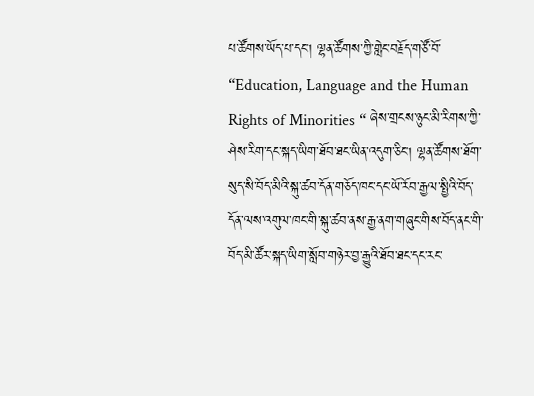པ་ཚོགས་ཡོད་པ་དང། ལྷན་ཚོགས་ཀྱི་གླེང་བརྗོད་གཙོ་བོ་ “Education, Language and the Human Rights of Minorities “ ཞེས་གྲངས་ཉུང་མི་རིགས་ཀྱི་ཤེས་རིག་དང་སྐད་ཡིག་ཐོབ་ཐང་ཡིན་འདུག་ཅིང། ལྷན་ཚོགས་ཐོག་སུད་སི་བོད་མིའི་སྐུ་ཚབ་དོན་གཅོད་ཁང་དང་ཡོ་རོབ་རྒྱལ་སྤྱིའི་བོད་དོན་ལས་འགུལ་ཁང་གི་སྐུ་ཚབ་ནས་རྒྱ་ནག་གཞུང་གིས་བོད་ནང་གི་བོད་མི་ཚོར་སྐད་ཡིག་སློབ་གཉེར་བྱ་རྒྱུའི་ཐོབ་ཐང་དང་རང་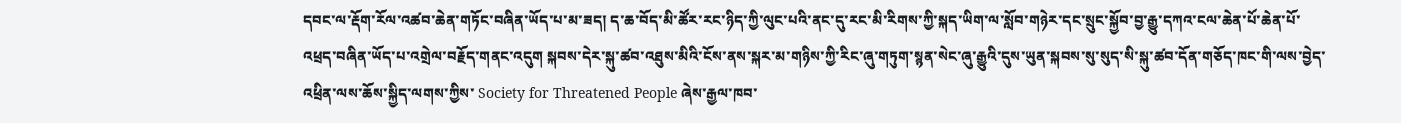དབང་ལ་རྡོག་རོལ་འཚབ་ཆེན་གཏོང་བཞིན་ཡོད་པ་མ་ཟད། ད་ཆ་བོད་མི་ཚོར་རང་ཉིད་ཀྱི་ལུང་པའི་ནང་དུ་རང་མི་རིགས་ཀྱི་སྐད་ཡིག་ལ་སློབ་གཉེར་དང་སྲུང་སྐྱོབ་བྱ་རྒྱུ་དཀའ་ངལ་ཆེན་པོ་ཆེན་པོ་འཕྲད་བཞིན་ཡོད་པ་འགྲེལ་བརྗོད་གནང་འདུག སྐབས་དེར་སྐུ་ཚབ་འཐུས་མིའི་ངོས་ནས་སྐར་མ་གཉིས་ཀྱི་རིང་ཞུ་གཏུག་སྙན་སེང་ཞུ་རྒྱུའི་དུས་ཡུན་སྐབས་སུ་སུད་སི་སྐུ་ཚབ་དོན་གཅོད་ཁང་གི་ལས་བྱེད་འཕྲིན་ལས་ཆོས་སྐྱིད་ལགས་ཀྱིས་ Society for Threatened People ཞེས་རྒྱལ་ཁབ་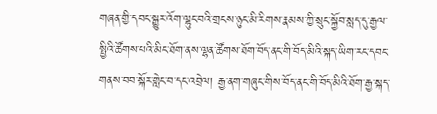གཞན་གྱི་དབང་སྒྱུར་འོག་ལྷུང་བའི་གྲངས་ཉུང་མི་རིགས་རྣམས་ཀྱི་སྲུང་སྐྱོབ་སླད་དུ་རྒྱལ་སྤྱིའི་ཚོགས་པའི་མིང་ཐོག་ནས་ལྷན་ཚོགས་ཐོག་བོད་ནང་གི་བོད་མིའི་སྐད་ཡིག་རང་དབང་གནས་བབ་སྐོར་གླེང་བ་དང་འབྲེལ། རྒྱ་ནག་གཞུང་གིས་བོད་ནང་གི་བོད་མིའི་ཐོག་རྒྱ་སྐད་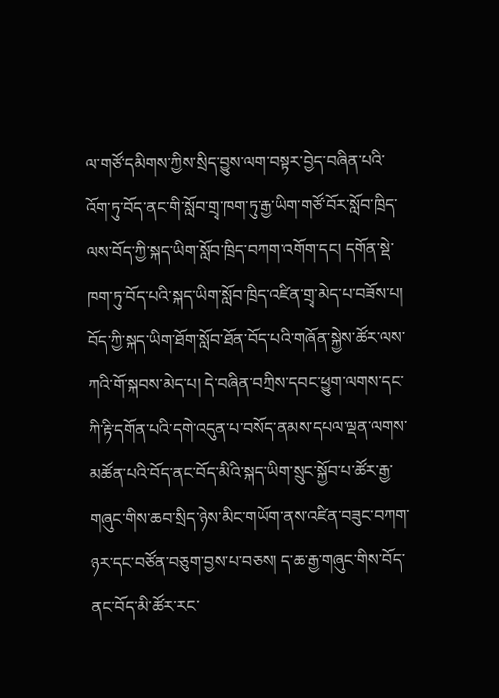ལ་གཙོ་དམིགས་ཀྱིས་སྲིད་བྱུས་ལག་བསྟར་བྱེད་བཞིན་པའི་འོག་ཏུ་བོད་ནང་གི་སློབ་གྲྭ་ཁག་ཏུ་རྒྱ་ཡིག་གཙོ་བོར་སློབ་ཁྲིད་ལས་བོད་ཀྱི་སྐད་ཡིག་སློབ་ཁྲིད་བཀག་འགོག་དང། དགོན་སྡེ་ཁག་ཏུ་བོད་པའི་སྐད་ཡིག་སློབ་ཁྲིད་འཛིན་གྲྭ་མེད་པ་བཟོས་པ། བོད་ཀྱི་སྐད་ཡིག་ཐོག་སློབ་ཐོན་བོད་པའི་གཞོན་སྐྱེས་ཚོར་ལས་ཀའི་གོ་སྐབས་མེད་པ། དེ་བཞིན་བཀྲིས་དབང་ཕྱུག་ལགས་དང་ཀི་རྟི་དགོན་པའི་དགེ་འདུན་པ་བསོད་ནམས་དཔལ་ལྡན་ལགས་མཚོན་པའི་བོད་ནང་བོད་མིའི་སྐད་ཡིག་སྲུང་སྐྱོབ་པ་ཚོར་རྒྱ་གཞུང་གིས་ཆབ་སྲིད་ཉེས་མིང་གཡོག་ནས་འཛིན་བཟུང་བཀག་ཉར་དང་བཙོན་བཅུག་བྱས་པ་བཅས། ད་ཆ་རྒྱ་གཞུང་གིས་བོད་ནང་བོད་མི་ཚོར་རང་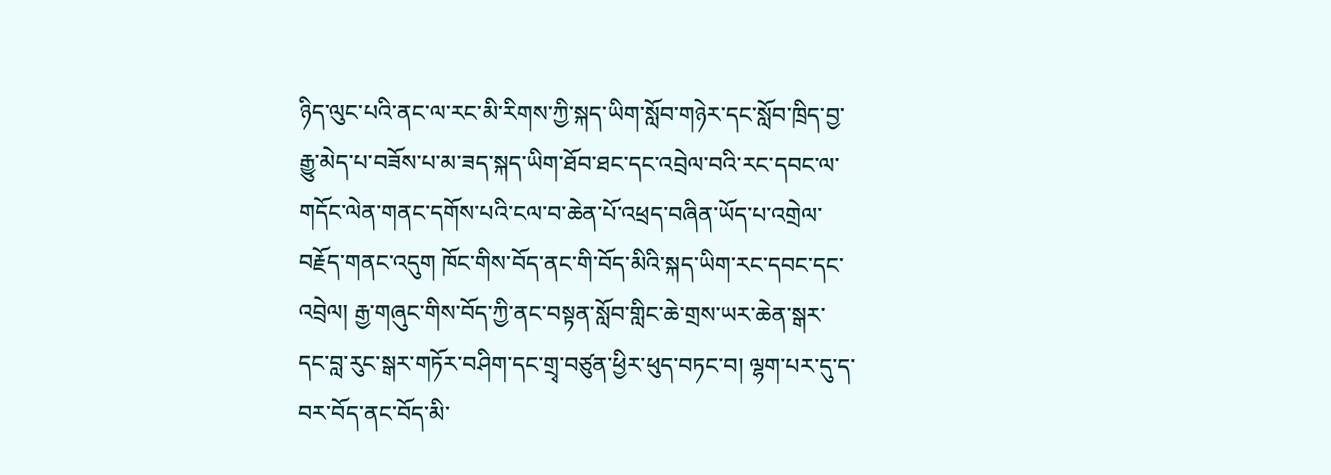ཉིད་ལུང་པའི་ནང་ལ་རང་མི་རིགས་ཀྱི་སྐད་ཡིག་སློབ་གཉེར་དང་སློབ་ཁྲིད་བྱ་རྒྱུ་མེད་པ་བཟོས་པ་མ་ཟད་སྐད་ཡིག་ཐོབ་ཐང་དང་འབྲེལ་བའི་རང་དབང་ལ་གདོང་ལེན་གནང་དགོས་པའི་ངལ་བ་ཆེན་པོ་འཕྲད་བཞིན་ཡོད་པ་འགྲེལ་བརྗོད་གནང་འདུག ཁོང་གིས་བོད་ནང་གི་བོད་མིའི་སྐད་ཡིག་རང་དབང་དང་འབྲེལ། རྒྱ་གཞུང་གིས་བོད་ཀྱི་ནང་བསྟན་སློབ་གླིང་ཆེ་གྲས་ཡར་ཆེན་སྒར་དང་བླ་རུང་སྒར་གཏོར་བཤིག་དང་གྲྭ་བཙུན་ཕྱིར་ཕུད་བཏང་བ། ལྷག་པར་དུ་ད་བར་བོད་ནང་བོད་མི་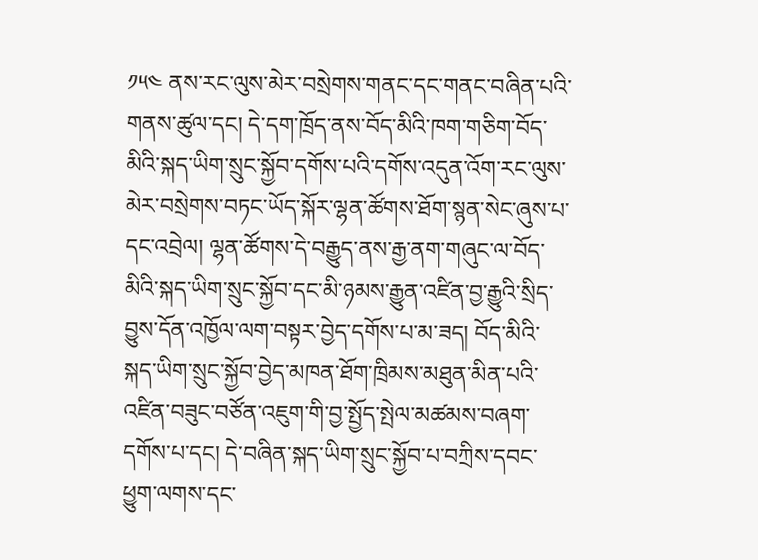༡༥༤ ནས་རང་ལུས་མེར་བསྲེགས་གནང་དང་གནང་བཞིན་པའི་གནས་ཚུལ་དང། དེ་དག་ཁྲོད་ནས་བོད་མིའི་ཁག་གཅིག་བོད་མིའི་སྐད་ཡིག་སྲུང་སྐྱོབ་དགོས་པའི་དགོས་འདུན་འོག་རང་ལུས་མེར་བསྲེགས་བཏང་ཡོད་སྐོར་ལྷན་ཚོགས་ཐོག་སྙན་སེང་ཞུས་པ་དང་འབྲེལ། ལྷན་ཚོགས་དེ་བརྒྱུད་ནས་རྒྱ་ནག་གཞུང་ལ་བོད་མིའི་སྐད་ཡིག་སྲུང་སྐྱོབ་དང་མི་ཉམས་རྒྱུན་འཛིན་བྱ་རྒྱུའི་སྲིད་བྱུས་དོན་འཁྱོལ་ལག་བསྟར་བྱེད་དགོས་པ་མ་ཟད། བོད་མིའི་སྐད་ཡིག་སྲུང་སྐྱོབ་བྱེད་མཁན་ཐོག་ཁྲིམས་མཐུན་མིན་པའི་འཛིན་བཟུང་བཙོན་འཇུག་གི་བྱ་སྤྱོད་སྤེལ་མཚམས་བཞག་དགོས་པ་དང། དེ་བཞིན་སྐད་ཡིག་སྲུང་སྐྱོབ་པ་བཀྲིས་དབང་ཕྱུག་ལགས་དང་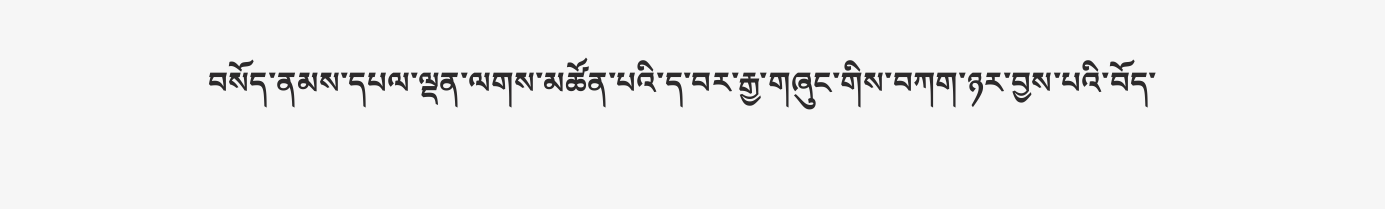བསོད་ནམས་དཔལ་ལྡན་ལགས་མཚོན་པའི་ད་བར་རྒྱ་གཞུང་གིས་བཀག་ཉར་བྱས་པའི་བོད་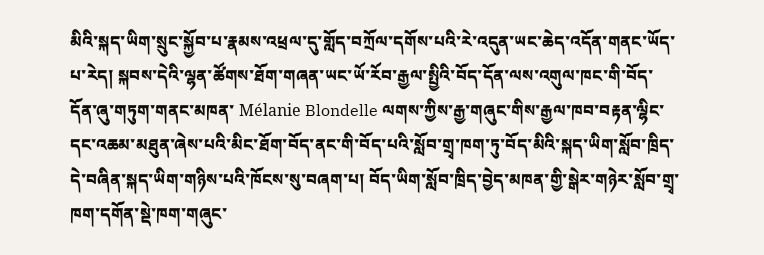མིའི་སྐད་ཡིག་སྲུང་སྐྱོབ་པ་རྣམས་འཕྲལ་དུ་གློད་བཀྲོལ་དགོས་པའི་རེ་འདུན་ཡང་ཆེད་འདོན་གནང་ཡོད་པ་རེད། སྐབས་དེའི་ལྷན་ཚོགས་ཐོག་གཞན་ཡང་ཡོ་རོབ་རྒྱལ་སྤྱིའི་བོད་དོན་ལས་འགུལ་ཁང་གི་བོད་དོན་ཞུ་གཏུག་གནང་མཁན་ Mélanie Blondelle ལགས་ཀྱིས་རྒྱ་གཞུང་གིས་རྒྱལ་ཁབ་བརྟན་ལྷིང་དང་འཆམ་མཐུན་ཞེས་པའི་མིང་ཐོག་བོད་ནང་གི་བོད་པའི་སློབ་གྲྭ་ཁག་ཏུ་བོད་མིའི་སྐད་ཡིག་སློབ་ཁྲིད་དེ་བཞིན་སྐད་ཡིག་གཉིས་པའི་ཁོངས་སུ་བཞག་པ། བོད་ཡིག་སློབ་ཁྲིད་བྱེད་མཁན་གྱི་སྒེར་གཉེར་སློབ་གྲྭ་ཁག་དགོན་སྡེ་ཁག་གཞུང་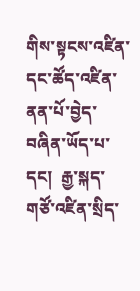གིས་སྟངས་འཛིན་དང་ཚོད་འཛིན་ནན་པོ་བྱེད་བཞིན་ཡོད་པ་དང།  རྒྱ་སྐད་གཙོ་འཛིན་སྲིད་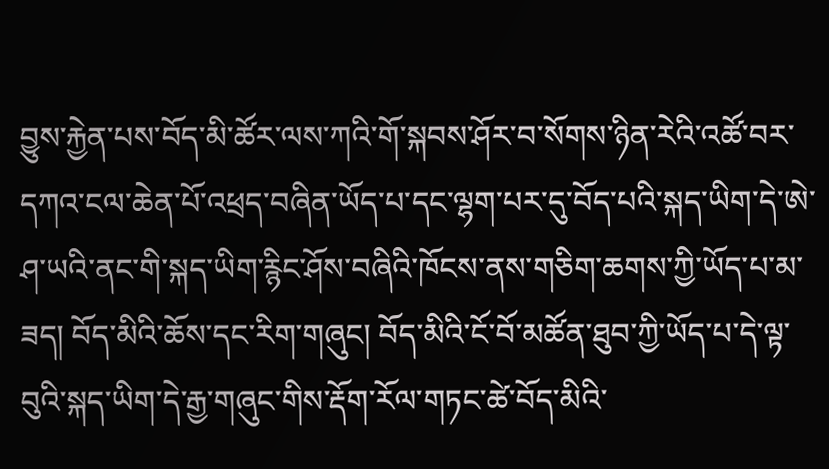བྱུས་རྐྱེན་པས་བོད་མི་ཚོར་ལས་ཀའི་གོ་སྐབས་ཤོར་བ་སོགས་ཉིན་རེའི་འཚོ་བར་དཀའ་ངལ་ཆེན་པོ་འཕྲད་བཞིན་ཡོད་པ་དང་ལྷག་པར་དུ་བོད་པའི་སྐད་ཡིག་དེ་ཨེ་ཤ་ཡའི་ནང་གི་སྐད་ཡིག་རྙིང་ཤོས་བཞིའི་ཁོངས་ནས་གཅིག་ཆགས་ཀྱི་ཡོད་པ་མ་ཟད། བོད་མིའི་ཆོས་དང་རིག་གཞུང། བོད་མིའི་ངོ་བོ་མཚོན་ཐུབ་ཀྱི་ཡོད་པ་དེ་ལྟ་བུའི་སྐད་ཡིག་དེ་རྒྱ་གཞུང་གིས་རྡོག་རོལ་གཏང་ཚེ་བོད་མིའི་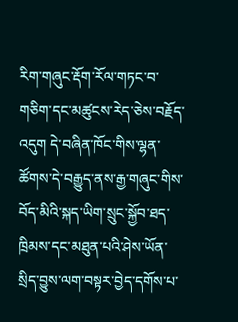རིག་གཞུང་རྡོག་རོལ་གཏང་བ་གཅིག་དང་མཚུངས་རེད་ཅེས་བརྗོད་འདུག དེ་བཞིན་ཁོང་གིས་ལྷན་ཚོགས་དེ་བརྒྱུད་ནས་རྒྱ་གཞུང་གིས་བོད་མིའི་སྐད་ཡིག་སྲུང་སྐྱོབ་ཐད་ཁྲིམས་དང་མཐུན་པའི་ཤེས་ཡོན་སྲིད་བྱུས་ལག་བསྟར་བྱེད་དགོས་པ་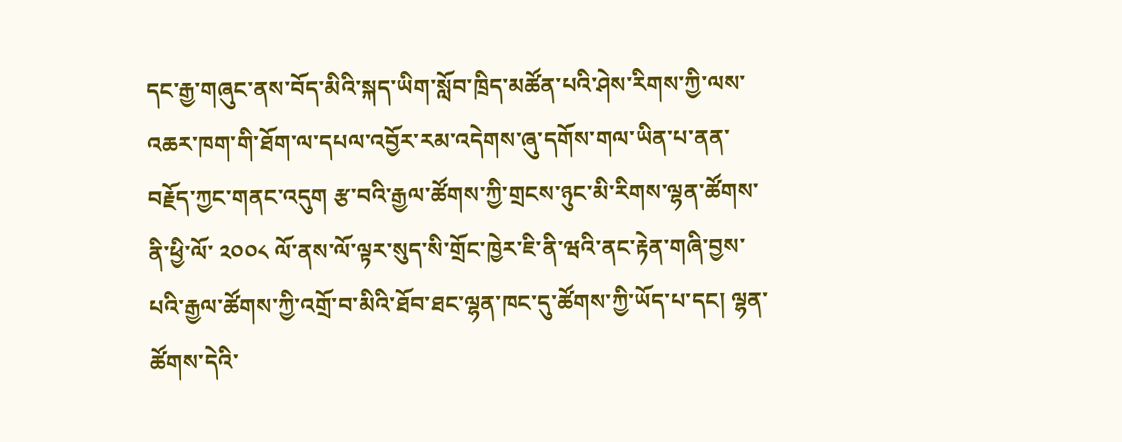དང་རྒྱ་གཞུང་ནས་བོད་མིའི་སྐད་ཡིག་སློབ་ཁྲིད་མཚོན་པའི་ཤེས་རིགས་ཀྱི་ལས་འཆར་ཁག་གི་ཐོག་ལ་དཔལ་འབྱོར་རམ་འདེགས་ཞུ་དགོས་གལ་ཡིན་པ་ནན་བརྗོད་ཀྱང་གནང་འདུག རྩ་བའི་རྒྱལ་ཚོགས་ཀྱི་གྲངས་ཉུང་མི་རིགས་ལྷན་ཚོགས་ནི་ཕྱི་ལོ་ ༢༠༠༨ ལོ་ནས་ལོ་ལྟར་སུད་སི་གྲོང་ཁྱེར་ཇི་ནི་ཝའི་ནང་རྟེན་གཞི་བྱས་པའི་རྒྱལ་ཚོགས་ཀྱི་འགྲོ་བ་མིའི་ཐོབ་ཐང་ལྷན་ཁང་དུ་ཚོགས་ཀྱི་ཡོད་པ་དང། ལྷན་ཚོགས་དེའི་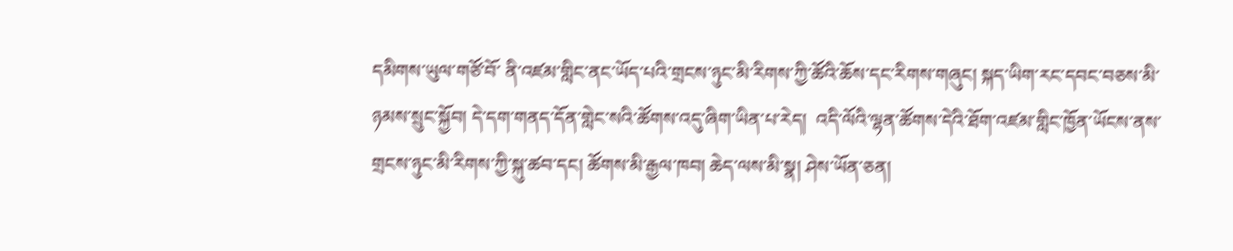དམིགས་ཡུལ་གཙོ་བོ་ ནི་འཛམ་གླིང་ནང་ཡོད་པའི་གྲངས་ཉུང་མི་རིགས་ཀྱི་ཚོའི་ཆོས་དང་རིགས་གཞུང། སྐད་ཡིག་རང་དབང་བཅས་མི་ཉམས་སྲུང་སྐྱོབ། དེ་དག་གནད་དོན་གླེང་སའི་ཚོགས་འདུ་ཞིག་ཡིན་པ་རེད།  འདི་ལོའི་ལྷན་ཚོགས་དེའི་ཐོག་འཛམ་གླིང་ཁྱོན་ཡོངས་ནས་གྲངས་ཉུང་མི་རིགས་ཀྱི་སྐུ་ཚབ་དང། ཚོགས་མི་རྒྱལ་ཁབ། ཆེད་ལས་མི་སྣ། ཤེས་ཡོན་ཅན།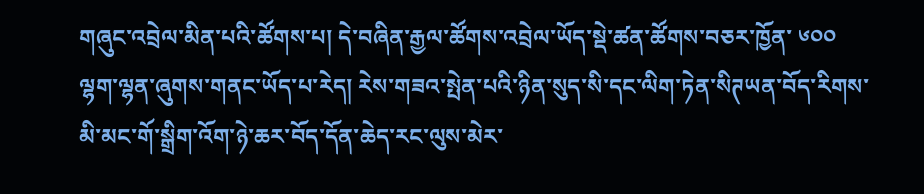གཞུང་འབྲེལ་མིན་པའི་ཚོགས་པ། དེ་བཞིན་རྒྱལ་ཚོགས་འབྲེལ་ཡོད་སྡེ་ཚན་ཚོགས་བཅར་ཁྱོན་ ༦༠༠ ལྷག་ལྷན་ཞུགས་གནང་ཡོད་པ་རེད། རེས་གཟའ་སྤེན་པའི་ཉིན་སུད་སི་དང་ལིག་ཏེན་སིཊཡན་བོད་རིགས་མི་མང་གོ་སྒྲིག་འོག་ཉེ་ཆར་བོད་དོན་ཆེད་རང་ལུས་མེར་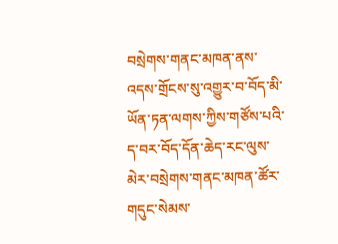བསྲེགས་གནང་མཁན་ནས་འདས་གྲོངས་སུ་འགྱུར་བ་བོད་མི་ཡོན་ཏན་ལགས་ཀྱིས་གཙོས་པའི་ད་བར་བོད་དོན་ཆེད་རང་ལུས་མེར་བསྲེགས་གནང་མཁན་ཚོར་གདུང་སེམས་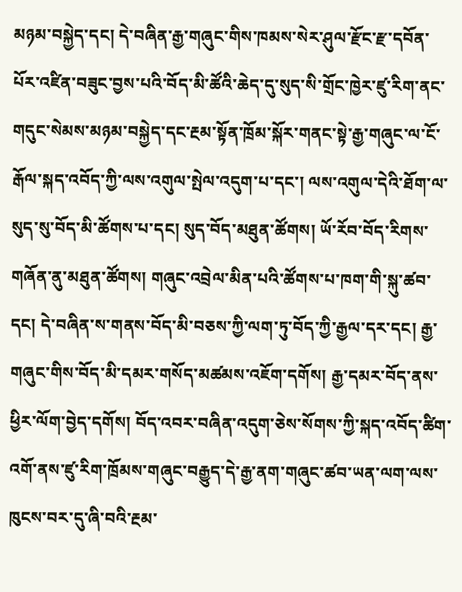མཉམ་བསྐྱེད་དང། དེ་བཞིན་རྒྱ་གཞུང་གིས་ཁམས་སེར་ཤུལ་རྫོང་རྫ་དབོན་པོར་འཛིན་བཟུང་བྱས་པའི་བོད་མི་ཚོའི་ཆེད་དུ་སུད་སི་གྲོང་ཁྱེར་ཛུ་རིག་ནང་གདུང་སེམས་མཉམ་བསྐྱེད་དང་རྔམ་སྟོན་ཁྲོམ་སྐོར་གནང་སྟེ་རྒྱ་གཞུང་ལ་ངོ་རྒོལ་སྐད་འབོད་ཀྱི་ལས་འགུལ་སྤེལ་འདུག་པ་དང་། ལས་འགུལ་དེའི་ཐོག་ལ་སུད་སུ་བོད་མི་ཚོགས་པ་དང། སུད་བོད་མཐུན་ཚོགས། ཡོ་རོབ་བོད་རིགས་གཞོན་ནུ་མཐུན་ཚོགས། གཞུང་འབྲེལ་མིན་པའི་ཚོགས་པ་ཁག་གི་སྐུ་ཚབ་དང། དེ་བཞིན་ས་གནས་བོད་མི་བཅས་ཀྱི་ལག་ཏུ་བོད་ཀྱི་རྒྱལ་དར་དང། རྒྱ་གཞུང་གིས་བོད་མི་དམར་གསོད་མཚམས་འཇོག་དགོས། རྒྱ་དམར་བོད་ནས་ཕྱིར་ལོག་བྱེད་དགོས། བོད་འབར་བཞིན་འདུག་ཅེས་སོགས་ཀྱི་སྐད་འབོད་ཚིག་འགོ་ནས་ཛུ་རིག་ཁྲོམས་གཞུང་བརྒྱུད་དེ་རྒྱ་ནག་གཞུང་ཚབ་ཡན་ལག་ལས་ཁུངས་བར་དུ་ཞི་བའི་རྔམ་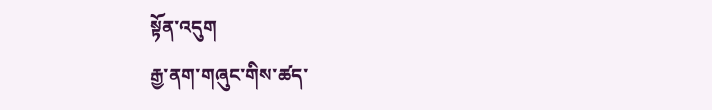སྟོན་འདུག
རྒྱ་ནག་གཞུང་གིས་ཚད་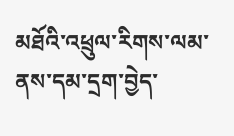མཐོའི་འཕྲུལ་རིགས་ལམ་ནས་དམ་དྲག་བྱེད་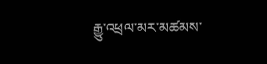རྒྱུ་འཕྲལ་མར་མཚམས་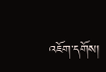འཇོག་དགོས།